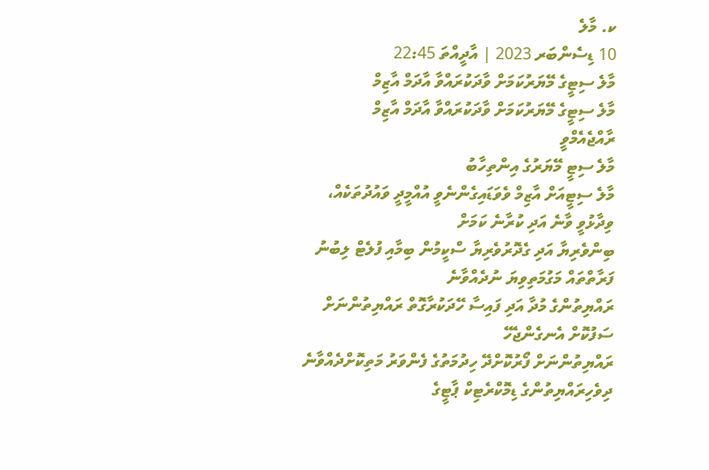ކ. މާލެ
10 ޑިސެންބަރ 2023 | އާދީއްތަ 22:45
މާލެ ސިޓީގެ މޭޔަރުކަމަށް ވާދަކުރައްވާ އާދަމް އާޒިމް
މާލެ ސިޓީގެ މޭޔަރުކަމަށް ވާދަކުރައްވާ އާދަމް އާޒިމް
ރާއްޖެއެމްވީ
މާލެ ސިޓީ މޭޔަރުގެ އިންތިހާބު
މާލެ ސިޓީއަށް އާޒިމް ވެވަޑައިގެންނެވީ އުއްމީދީ ވައުދުތަކެއް، ވިދާޅުވީ ވާނެ އަދި ކުރާނެ ކަމަށް
ބިންވެރިޔާ އަދި ގެދޮރުވެރިޔާ ސްކީމުން ބިމާއި ފުލެޓް ލިބުނު ފަރާތްތައް މަގުމަތިވިޔަ ނުދެއްވާނެ
ރައްޔިތުންގެ މުދާ އަދި ފައިސާ ހޭދަކުރާގޮތް ރައްޔިތުންނަށް ސަފުކޮށް އެނގެންޖެހޭ
ރައްޔިތުންނަށް ފޯރުކޮށްދޭ ހިދުމަތުގެ ފެންވަރު މަތިކޮށްދެއްވާނެ
ދިވެހިރައްޔިތުންގެ ޑިމޮކްރެޓިކް ޕާޓީގެ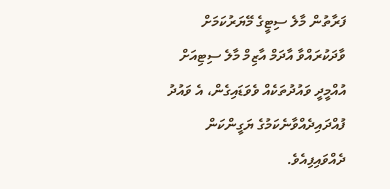ފަރާތުން މާލެ ސިޓީގެ މޭޔަރުކަމަށް ވާދަކުރައްވާ އާދަމް އާޒިމް މާލެ ސިޓިއަށް އުއްމީދީ ވައުދުތަކެއް ވެވަޑައިގެން، އެ ވައުދު ފުއްދައިދެއްވާނެކަމުގެ ޔަގީންކަން ދެއްވައިފިއެވެ.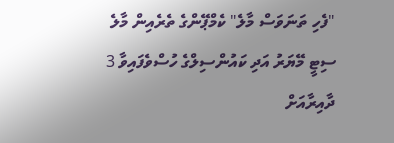"ފެހި ތަނަވަސް މާލެ" ކެމްޕޭންގެ ތެރެއިން މާލެ ސިޓީ މޭޔަރު އަދި ކައުންސިލްގެ ހުސްވެފައިވާ 3 ދާއިރާއަށް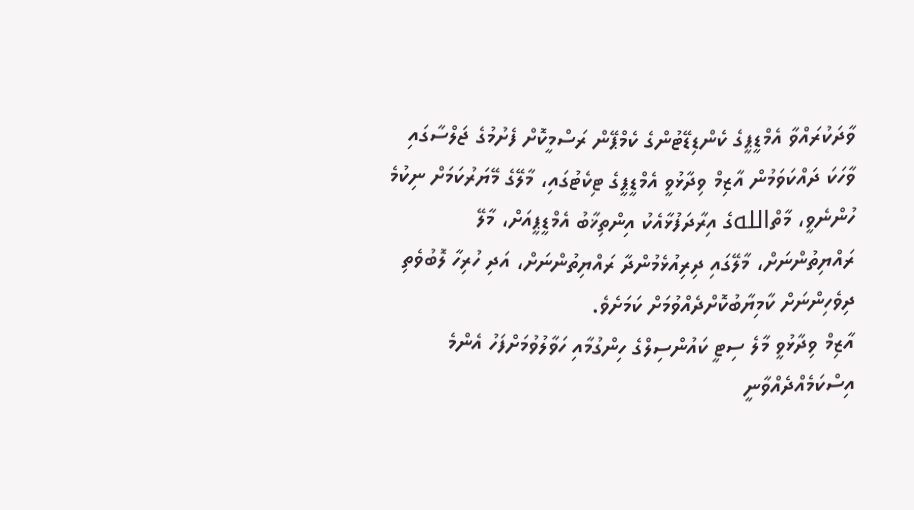ވާދަކުރައްވާ އެމްޑީޕީގެ ކެންޑިޑޭޓުންގެ ކެމްޕޭން ރަސްމީކޮށް ފެށުމުގެ ޖަލްސާގައި ވާހަކަ ދައްކަވަމުން އާޒިމް ވިދާޅުވީ އެމްޑީޕީގެ ޓިކެޓުގައި، މާލޭގެ މޭޔަރުކަމަށް ނިކުމެ ހުންނެވީ، މާތްاللهގެ އިރާދަފުޅާއެކު އިންތިޚާބު އެމްޑީޕީއަށް، މާލޭ ރައްޔިތުންނަށް، މާލޭގައި ދިރިއުޅެމުންދާ ރައްޔިތުންނަށް، އަދި ހުރިހާ ލޮބުވެތި ދިވެހިންނަށް ކާމިޔާބުކޮށްދެއްވުމަށް ކަމަށެވެ.
އާޒިމް ވިދާޅުވީ މާލެ ސިޓީ ކައުންސިލްގެ ހިންގުމާއި ހަވާލުވުމަށްފަހު އެންމެ އިސްކަމެއްދެއްވާނީ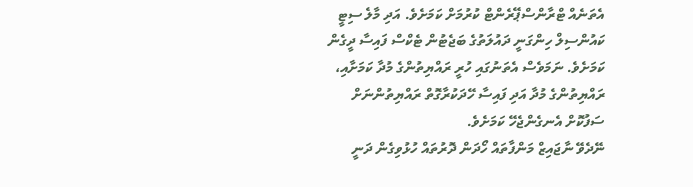އެތަނެއް ޓްރާންސްޕޭރެންޓް ކުރުމަށް ކަމަށެވެ. އަދި މާލެ ސިޓީ ކައުންސިލް ހިންގަނީ ދައުލަތުގެ ބަޖެޓުން ޓެކްސް ފައިސާ ދީގެން ކަމަށެވެ. ނަމަވެސް އެތަނުގައި ހުރީ ރައްޔިތުންގެ މުދާ ކަމަށާއި، ރައްޔިތުންގެ މުދާ އަދި ފައިސާ ހޭދަކުރާގޮތް ރައްޔިތުންނަށް ސަފުކޮށް އެނގެންޖެހޭ ކަމަށެވެ.
ނޭދެވޭ ނާޖައިޒް މަންފާތައް ހޯދަން ދޮރުތައް ހުޅުވިގެން ދަނީ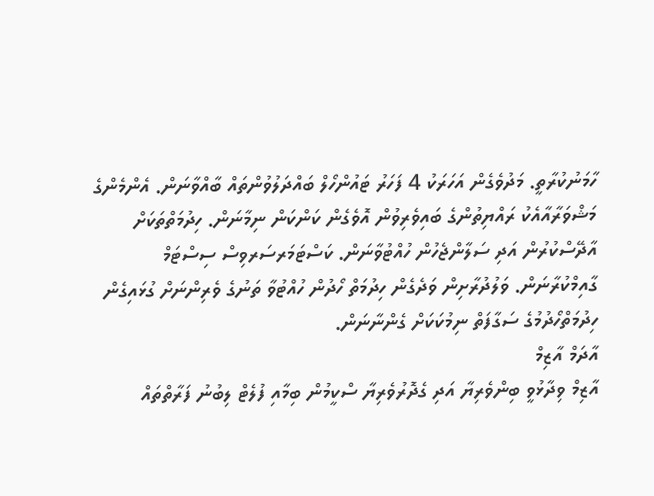ހާމަނުކުރާތީ. މަދުވެގެން އަހަރަކު 4 ފަހަރު ޓައުންހޯލް ބައްދަލުވުންތައް ބާއްވާނަން. އެންމެންގެ މަޝްވަރާއާއެކު ރައްޔިތުންގެ ބައިވެރިވުން އޮވެގެން ކަންކަން ނިމާނަން. ހިދުމަތްތަކަށް އާދޭސްކުރުން އަދި ސަލާންޖެހުން ހުއްޓުވާނަން. ކަސްޓަމަރސަރވިސް ސިސްޓަމް ގާއިމްކުރާނަން. ވަލުދުރާށިން ވަދެގެން ހިދުމަތް ހޯދުން ހުއްޓުވާ ތަނުގެ ވެރިންނަށް ގުޅައިގެން ހިދުމަތްހޯދުމުގެ ސަގާފަތް ނިމުކަކަށް ގެންނާނަން.
އާދަމް އާޒިމް
އާޒިމް ވިދާޅުވީ ބިންވެރިޔާ އަދި ގެދޮރުވެރިޔާ ސްކީމުން ބިމާއި ފުލެޓް ލިބުނު ފަރާތްތައް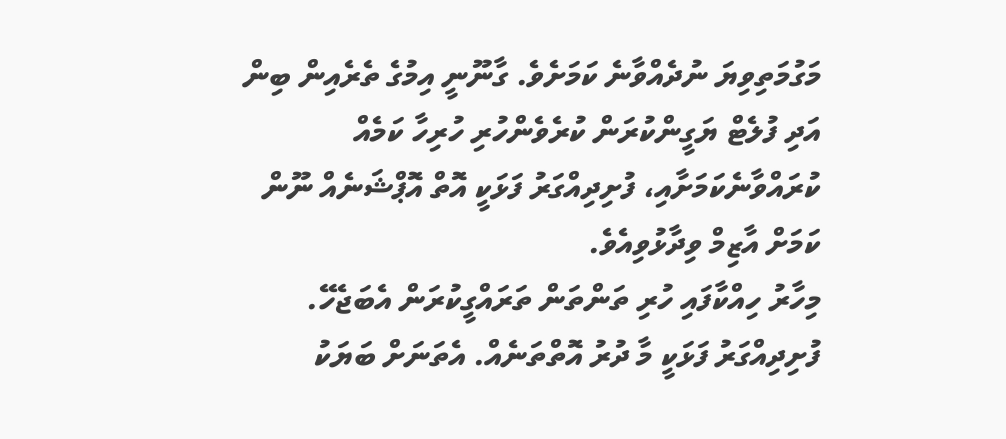މަގުމަތިވިޔަ ނުދެއްވާނެ ކަމަށެވެ. ގާނޫނީ އިމުގެ ތެރެއިން ބިން އަދި ފުލެޓް ޔަގީންކުރަން ކުރެވެންހުރި ހުރިހާ ކަމެއް ކުރައްވާނެކަމަށާއި، ފުށިދިއްގަރު ފަޅަކީ އޮތް އޮޕްޝަނެއް ނޫން ކަމަށް އާޒިމް ވިދާޅުވިއެވެ.
މިހާރު ހިއްކާފައި ހުރި ތަންތަން ތަރައްގީކުރަން އެބަޖެހޭ. ފުށިދިއްގަރު ފަޅަކީ މާ ދުރު އޮތްތަނެއް. އެތަނަށް ބަޔަކު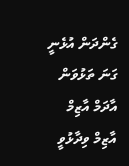ގެންދަން އުޅެނީ ގަނަ ތަޅުވަން
އާދަމް އާޒިމް
އާޒިމް ވިދާޅުވީ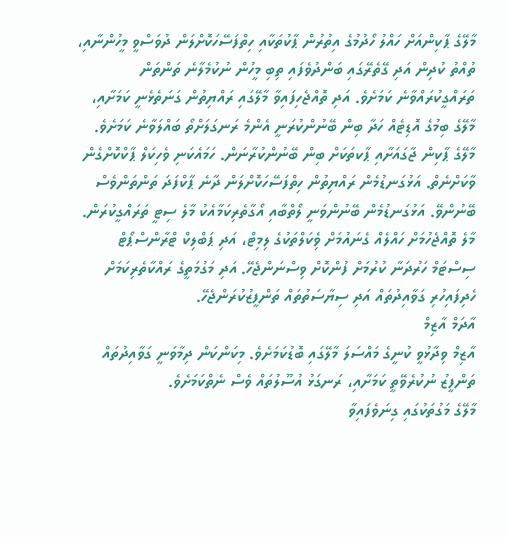މާލޭގެ ޕާކިންއަށް ހައްލު ހޯދުމުގެ އިތުރުން ޕާކުތަކާއި ހިތްފަސޭހަކޮށްލަން ދުވަސްވީ މީހުންނާއި، ތުއްތު ކުދިން އަދި ގޭތެރޭގައި ބަންދުވެފައި ތިބި މީހުން ނުކުމެލާނެ ތަންތަން ތަރައްގީކުރައްވާނެ ކަމަށެވެ. އަދި ތޮއްޖެހިފައިވާ މާލޭގައި ރައްޔިތުން ގަނަތެޅެނީ ކަމަށާއި، މާލޭގެ ބިމުގެ އޮޑިޓެއް ހަދާ ބިން ބޭނުންކުރަނީ އެންމެ ރަނގަލަށްތޯ ބައްލަވާނެ ކަމަށެވެ.
މާލޭގެ ޕާކިން ޖާގައަށާއި ޕާކތަކަށް ބިން ބޭނުންކުރާނަން. ހަމައެކަނި ވެހިކަލް ޕާކްކޮށްގެން ވާކަށްނެތް. އަޅުގަނޑުމެން ރައްޔިތުން ހިތްފަސޭހަކޮށްލަން ދާނެ ޕާކްފަދަ ތަންތަންވެސް ބޭނުންވޭ. އަޅުގަނޑުމެން ބޭނުންވަނީ ލޯތްބާއި އޯގާތެރިކަމާއެކު މާލެ ސިޓީ ތަރައްގީކުރަން. މާލެ ތޮއްޖެހުމަށް ހައްލެއް ގެނައުމަށް ވެިކަލްތަކުގެ ލިމިޓް، އަދި ޕަބްލިކް ޓްރާންސްޕޯޓް ސިސްޓަމް ހަރުދަނާ ކުރުމަށް ފުންކޮށް ވިސްނަންޖެހޭ. އަދި މަގުމަތީގެ ރައްކާތެރިކަމަށް ހެދިފައިހުރި ގަވާއިދުތައް އަދި ސިޔާސަތުތައް ތަންފީޒުކުރަންޖެހޭ.
އާދަމް އާޒިމް
އާޒިމް ވިދާޅުވީ ކުނީގެ މައްސަލަ މާލޭގައި ބޮޑުކަމަށެވެ. މިކަންކަން ދިމާވަނީ ގަވާއިދުތައް ތަންފީޒު ނުކުރެވޭތީ ކަމަށާއި، ރަނގަޅު އުސޫލުތައް ވެސް ނެތްކަމަށެވެ.
މާލޭގެ މަގުތަކުގައި ގިނަވެފައިވާ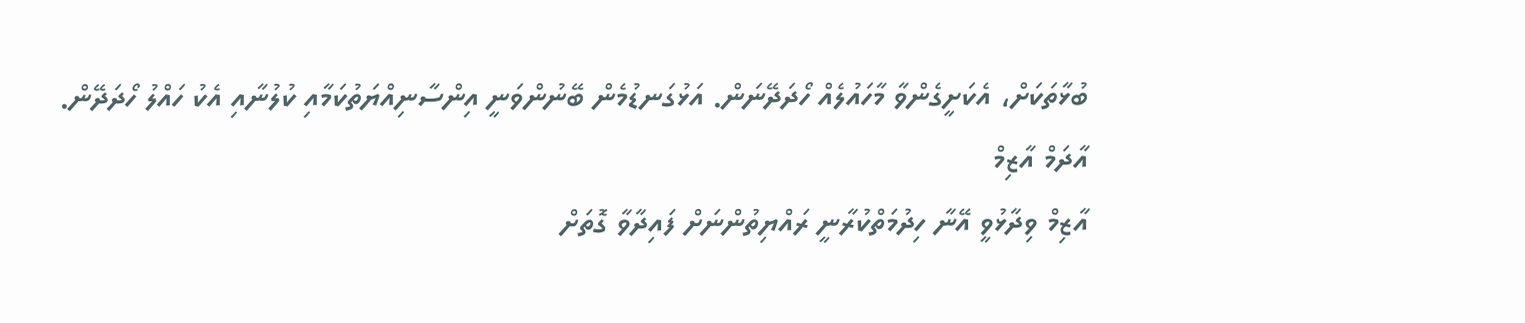ބުޅާތަކަށް، އެކަށީގެންވާ މާހައުލެއް ހޯދަދޭނަން. އަޅުގަނޑުމެން ބޭނުންވަނީ އިންސާނިއްޔަތުކަމާއި ކުލުނާއި އެކު ހައްލު ހޯދަދޭން.
އާދަމް އާޒިމް
އާޒިމް ވިދާޅުވީ އޭނާ ހިދުމަތްކުރާނީ ރައްޔިތުންނަށް ފައިދާވާ ގޮތަށް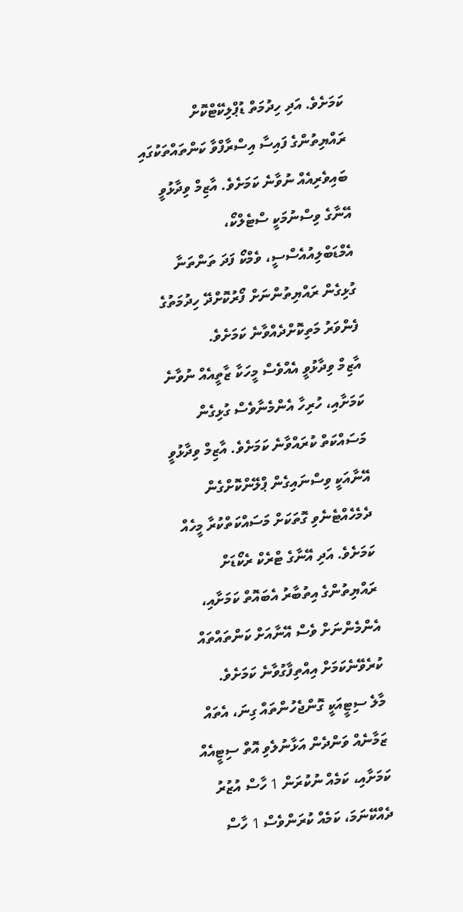ކަމަށެވެ. އަދި ހިދުމަތް ޑުޕްލިކޭޓްކޮށް ރައްޔިތުންގެ ފައިސާ އިސްރާފްވާ ކަންތައްތަކުގައި ބައިވެރިއެއް ނުވާނެ ކަމަށެވެ. އާޒިމް ވިދާޅުވީ އޭނާގެ ވިސްނުމަކީ ސްޓެލްކޯ، އެމްޑަބްލިއުއެސްސީ، ވެމްކޯ ފަދަ ތަންތަނާ ގުޅިގެން ރައްޔިތުންނަށް ފޯރުކޮށްދޭ ހިދުމަތުގެ ފެންވަރު މަތިކޮށްދެއްވާނެ ކަމަށެވެ.
އާޒިމް ވިދާޅުވީ އެއްވެސް މީހަކާ ޒާތީއެއް ނުވާނެ ކަމަށާއި، ހުރިހާ އެންމެނާވެސް ގުޅިގެން މަސައްކަތް ކުރައްވާނެ ކަމަށެވެ. އާޒިމް ވިދާޅުވީ އޭނާއަކީ ވިސްނައިގެން ޕްލޭންކޮށްގެން ދެމެހެއްޓެނެވި ގޮތަކަށް މަސައްކަތްކުރާ މީހެއް ކަމަށެވެ. އަދި އޭނާގެ ޓްރެކް ރެކޯޑަށް ރައްޔިތުންގެ އިތުބާރު އެބައޮތް ކަމަށާއި، އެންމެންނަށް ވެސް އޭނާއަށް ކަންތައްތައް ކުރެވޭނެކަމަށް އިއްތިފާގުވާނެ ކަމަށެވެ.
މާލެ ސިޓީއަކީ ގޮންޖެހުންތައް ގިނަ، އެތައް ޒަމާނެއް ވަންދެން އަޅާނުލެވި އޮތް ސިޓީއެއް ކަމަށާއި، ކަމެއް ނުކުރަން 1 ހާސް އުޒުރު ދެއްކޭނަމަ، ކަމެއް ކުރަންވެސް 1 ހާސް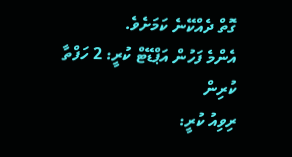ގޮތް ދެއްކޭނެ ކަމަށެވެ.
އެންމެ ފަހުން އަޕްޑޭޓް ކުރީ: 2 ހަފްތާ ކުރިން
ރިވިއު ކުރީ: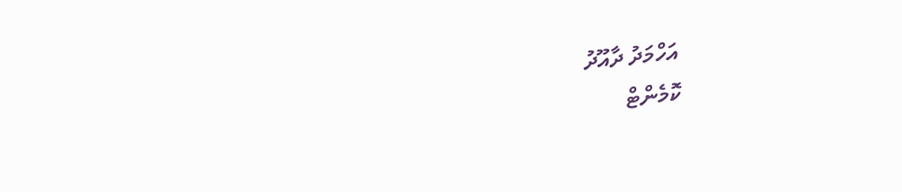އަހްމަދު ދާއޫދު
ކޮމެންޓް